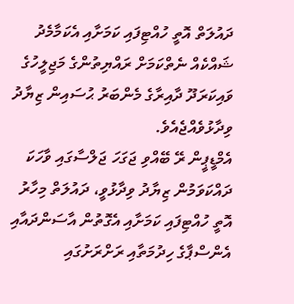ދައުލަތް އޮތީ ހުއްޓިފައި ކަމަށާއި އެކަމާމެދު ޝައްކެއް ނެތްކަމަށް ރައްޔިތުންގެ މަޖިލީހުގެ ވައިކަރަދޫ ދާއިރާގެ މެންބަރު ޙުސައިން ޒިޔާދު ވިދާޅުވެއްޖެއެވެ.
އެމްޑީޕީން ރޭ ބޭއްވި ޖަގަހަ ޖަލްސާގައި ވާހަކަ ދައްކަވަމުން ޒިޔާދު ވިދާޅުވީ، ދައުލަތް މިހާރު އޮތީ ހުއްޓިފައި ކަމަށާއި އެގޮތުން އާސަންދައާއި އެންސްޕާގެ ހިދުމަތާއި ރަށްރަށުގައި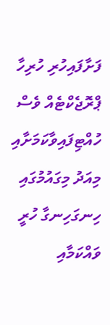ފަށާފައިހުރި ހުރިހާ ޕްރޮޖެކްޓެއް ވެސް ހުއްޓިފައިވާކަމަށާއި މިއަދު މިގައުމުގައި ހިނގަހިނގާ ހުރީ ވައްކަމާއި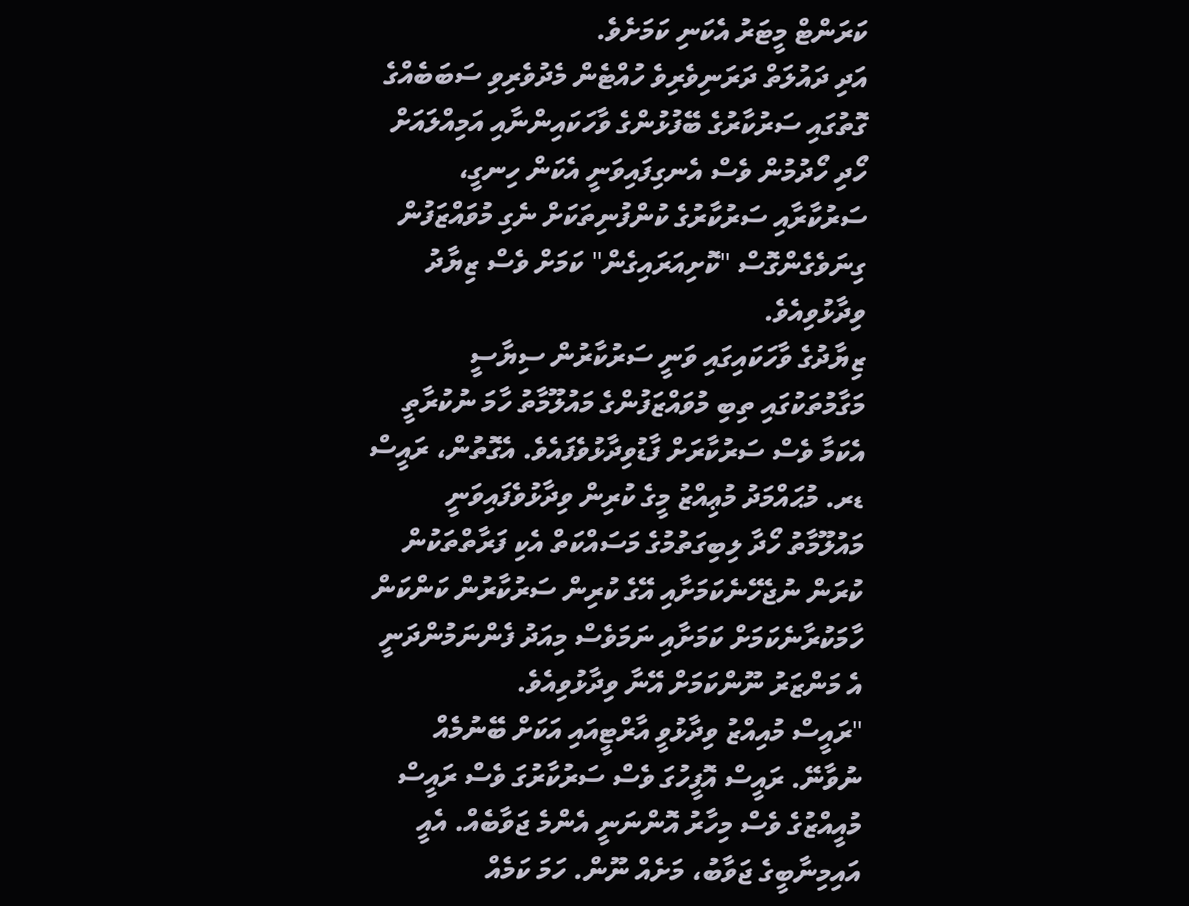ކަރަންޓް މީޓަރު އެކަނި ކަމަށެވެ.
އަދި ދައުލަތް ދަރަނިވެރިވެ ހުއްޓެން މެދުވެރިވި ސަބަބެއްގެ ގޮތުގައި ސަރުކާރުގެ ބޭފުޅުންގެ ވާހަކައިންނާއި އަމިއްލައަށް ހޯދި ހޯދުމުން ވެސް އެނގިފައިވަނީ އެކަން ހިނގީ، ސަރުކާރާއި ސަރުކާރުގެ ކުންފުނިތަކަށް ނެގި މުވައްޒަފުން ގިނަވެގެންގޮސް "ކޮށިއަރައިގެން" ކަމަށް ވެސް ޒިޔާދު ވިދާޅުވިއެވެ.
ޒިޔާދުގެ ވާހަކައިގައި ވަނީ ސަރުކާރުން ސިޔާސީ މަގާމުތަކުގައި ތިބި މުވައްޒަފުންގެ މައުލޫމާތު ހާމަ ނުކުރާތީ އެކަމާ ވެސް ސަރުކާރަށް ފާޑުވިދާޅުވެފައެވެ. އެގޮތުން، ރައީސް ޑރ. މުޙައްމަދު މުޢިއްޒު މީގެ ކުރިން ވިދާޅުވެފައިވަނީ މައުލޫމާތު ހޯދާ ލިބިގަތުމުގެ މަސައްކަތް އެކި ފަރާތްތަކުން ކުރަން ނުޖެހޭނެކަމަށާއި އޭގެ ކުރިން ސަރުކާރުން ކަންކަން ހާމަކުރާނެކަމަށް ކަމަށާއި ނަމަވެސް މިއަދު ފެންނަމުންދަނީ އެ މަންޒަރު ނޫންކަމަށް އޭނާ ވިދާޅުވިއެވެ.
"ރައީސް މުއިއްޒު ވިދާޅުވީ އާރްޓީއައި އަކަށް ބޭނުމެއް ނުވާނޭ. ރައީސް އޮފީހުގަ ވެސް ސަރުކާރުގަ ވެސް ރައީސް މުއީއްޒުގެ ވެސް މިހާރު އޮންނަނީ އެންމެ ޖަވާބެއް. އެއީ އައިމިނާބީގެ ޖަވާބު، މަށެއް ނޫން. ހަމަ ކަމެއް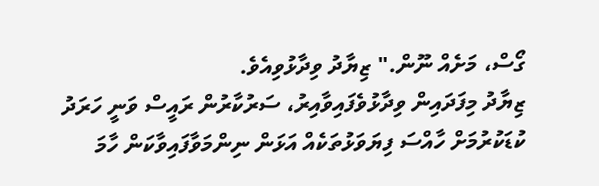ގޯސް، މަށެއް ނޫން." ޒިޔާދު ވިދާޅުވިއެވެ.
ޒިޔާދު މިފަދައިން ވިދާޅުވެފައިވާއިރު، ސަރުކާރުން ރައީސް ވަނީ ހަރަދު ކުޑަކުރުމަށް ހާއްސަ ފިޔަވަޅުތަކެއް އަޅަން ނިންމަވާފައިވާކަން ހާމަ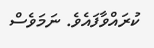ކުރައްވާފައެވެ. ނަމަވެސް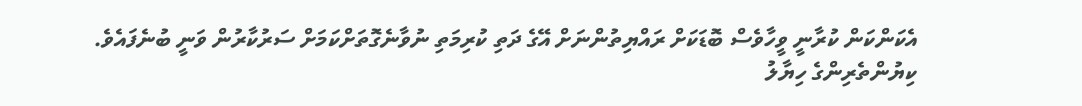އެކަންކަން ކުރާނީ ވީހާވެސް ބޮޑަކަށް ރައްޔިތުންނަށް އޭގެ ދަތި ކުރިމަތި ނުވާނެގޮތަށްކަމަށް ސަރުކާރުން ވަނީ ބުނެފައެވެ.
ކިޔުންތެރިންގެ ހިޔާލު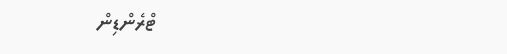ޓްރެންޑިން